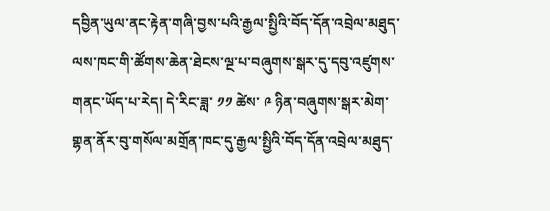དབྱིན་ཡུལ་ནང་རྟེན་གཞི་བྱས་པའི་རྒྱལ་སྤྱིའི་བོད་དོན་འབྲེལ་མཐུད་ལས་ཁང་གི་ཚོགས་ཆེན་ཐེངས་ལྔ་པ་བཞུགས་སྒར་དུ་དབུ་འཛུགས་གནང་ཡོད་པ་རེད། དེ་རིང་ཟླ་ ༡༡ ཚེས་ ༩ ཉིན་བཞུགས་སྒར་མེག་གྷན་ནོར་བུ་གསོལ་མགྲོན་ཁང་དུ་རྒྱལ་སྤྱིའི་བོད་དོན་འབྲེལ་མཐུད་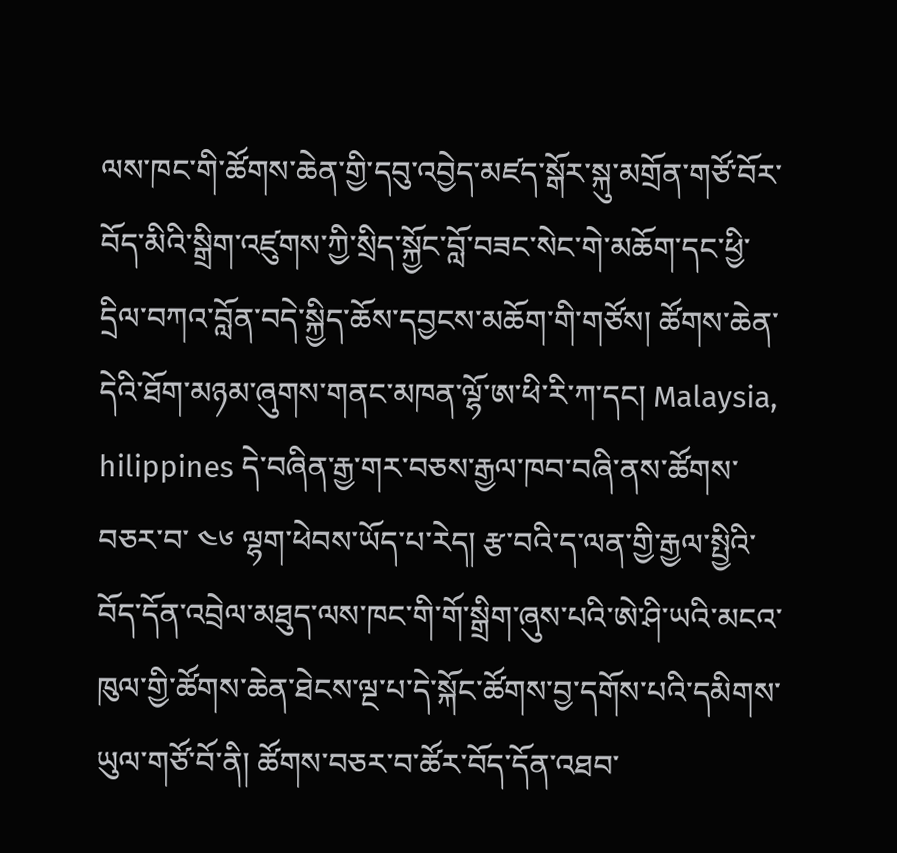ལས་ཁང་གི་ཚོགས་ཆེན་གྱི་དབུ་འབྱེད་མཛད་སྒོར་སྐུ་མགྲོན་གཙོ་བོར་བོད་མིའི་སྒྲིག་འཛུགས་ཀྱི་སྲིད་སྐྱོང་བློ་བཟང་སེང་གེ་མཆོག་དང་ཕྱི་དྲིལ་བཀའ་བློན་བདེ་སྐྱིད་ཆོས་དབྱངས་མཆོག་གི་གཙོས། ཚོགས་ཆེན་དེའི་ཐོག་མཉམ་ཞུགས་གནང་མཁན་ལྷོ་ཨ་ཕི་རི་ཀ་དང། Malaysia, hilippines དེ་བཞིན་རྒྱ་གར་བཅས་རྒྱལ་ཁབ་བཞི་ནས་ཚོགས་བཅར་བ་ ༤༦ ལྷག་ཕེབས་ཡོད་པ་རེད། རྩ་བའི་ད་ལན་གྱི་རྒྱལ་སྤྱིའི་བོད་དོན་འབྲེལ་མཐུད་ལས་ཁང་གི་གོ་སྒྲིག་ཞུས་པའི་ཨེ་ཤི་ཡའི་མངའ་ཁུལ་གྱི་ཚོགས་ཆེན་ཐེངས་ལྔ་པ་དེ་སྐོང་ཚོགས་བྱ་དགོས་པའི་དམིགས་ཡུལ་གཙོ་བོ་ནི། ཚོགས་བཅར་བ་ཚོར་བོད་དོན་འཐབ་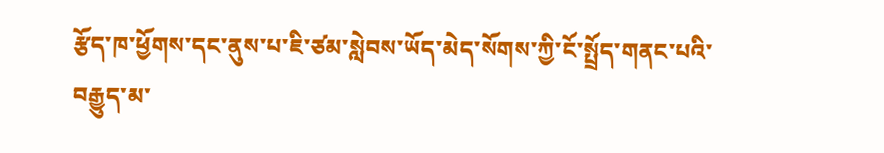རྩོད་ཁ་ཕྱོགས་དང་ནུས་པ་ཇི་ཙམ་སླེབས་ཡོད་མེད་སོགས་ཀྱི་ངོ་སྤྲོད་གནང་པའི་བརྒྱུད་མ་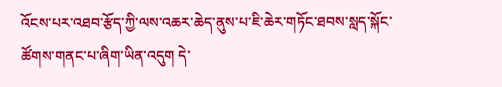འོངས་པར་འཐབ་རྩོད་ཀྱི་ལས་འཆར་ཆེད་ནུས་པ་ཇི་ཆེར་གཏོང་ཐབས་སླད་སྐོང་ཚོགས་གནང་པ་ཞིག་ཡིན་འདུག དེ་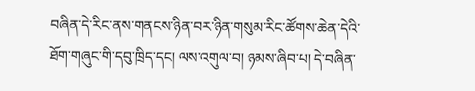བཞིན་དེ་རིང་ནས་གནངས་ཉིན་བར་ཉིན་གསུམ་རིང་ཚོགས་ཆེན་དེའི་ཐོག་གཞུང་གི་དབུ་ཁྲིད་དང། ལས་འགུལ་བ། ཉམས་ཞིབ་པ། དེ་བཞིན་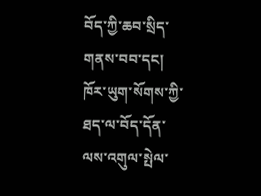བོད་ཀྱི་ཆབ་སྲིད་གནས་བབ་དང། ཁོར་ཡུག་སོགས་ཀྱི་ཐད་ལ་བོད་དོན་ལས་འགུལ་སྤེལ་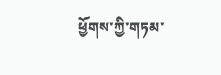ཕྱོགས་ཀྱི་གཏམ་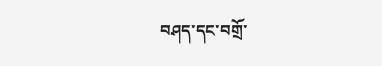བཤད་དང་བགྲོ་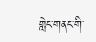གླེང་གནང་གི་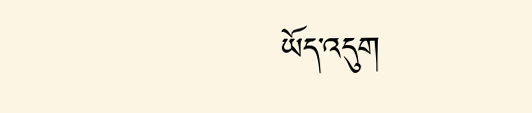ཡོད་འདུག